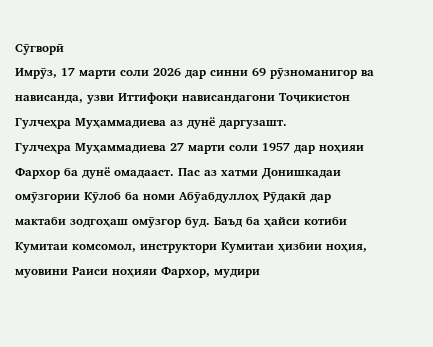Сӯгворӣ
Имрӯз, 17 марти соли 2026 дар синни 69 рӯзноманигор ва нависанда, узви Иттифоқи нависандагони Тоҷикистон Гулчеҳра Муҳаммадиева аз дунё даргузашт.
Гулчеҳра Муҳаммадиева 27 марти соли 1957 дар ноҳияи Фархор ба дунё омадааст. Пас аз хатми Донишкадаи омӯзгории Кӯлоб ба номи Абӯабдуллоҳ Рӯдакӣ дар мактаби зодгоҳаш омӯзгор буд. Баъд ба ҳайси котиби Кумитаи комсомол, инструктори Кумитаи ҳизбии ноҳия, муовини Раиси ноҳияи Фархор, мудири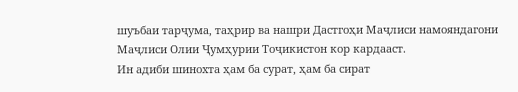шуъбаи тарҷума, таҳрир ва нашри Дастгоҳи Маҷлиси намояндагони Маҷлиси Олии Ҷумҳурии Тоҷикистон кор кардааст.
Ин адиби шинохта ҳам ба сурат, ҳам ба сират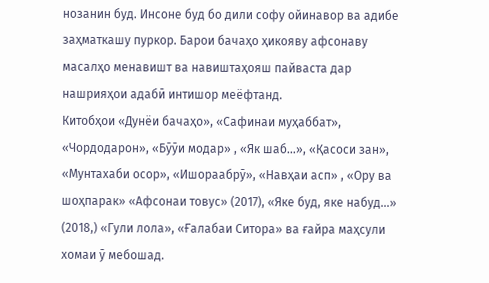нозанин буд. Инсоне буд бо дили софу ойинавор ва адибе заҳматкашу пуркор. Барои бачаҳо ҳикояву афсонаву масалҳо менавишт ва навиштаҳояш пайваста дар нашрияҳои адабӣ интишор меёфтанд.
Китобҳои «Дунёи бачаҳо», «Сафинаи муҳаббат», «Чордодарон», «Бӯӯи модар» , «Як шаб…», «Қасоси зан», «Мунтахаби осор», «Ишораабрӯ», «Навҳаи асп» , «Ору ва шоҳпарак» «Афсонаи товус» (2017), «Яке буд, яке набуд…» (2018,) «Гули лола», «Ғалабаи Ситора» ва ғайра маҳсули хомаи ӯ мебошад.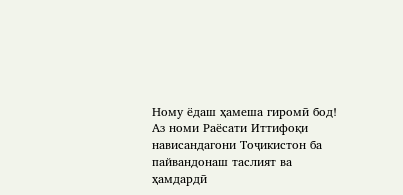Ному ёдаш ҳамеша гиромӣ бод!
Аз номи Раёсати Иттифоқи нависандагони Тоҷикистон ба пайвандонаш таслият ва ҳамдардӣ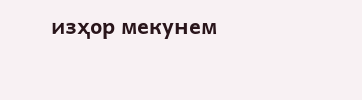изҳор мекунем